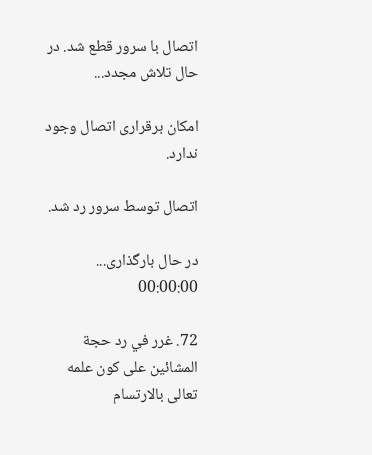اتصال با سرور قطع شد. در حال تلاش مجدد...

امکان برقراری اتصال وجود ندارد.

اتصال توسط سرور رد شد.

در حال بارگذاری...
00:00:00

72. غرر في رد حجة المشائين على كون علمه تعالى بالارتسام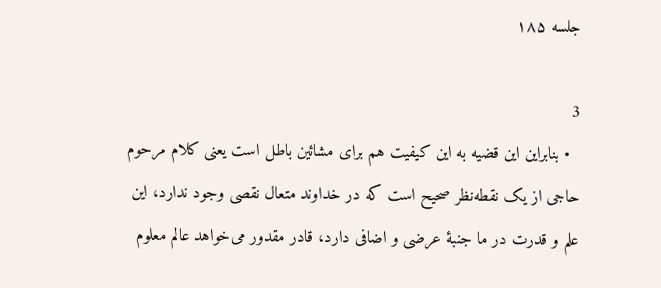جلسه ۱۸۵

3
  • بنابراین این قضیه به این کیفیت هم برای مشائین باطل است یعنی کلام مرحوم حاجی از یک نقطه‌نظر صحیح است که در خداوند متعال نقصی وجود ندارد، این علم و قدرت در ما جنبۀ عرضی و اضافی دارد، قادر مقدور می‌خواهد عالم معلوم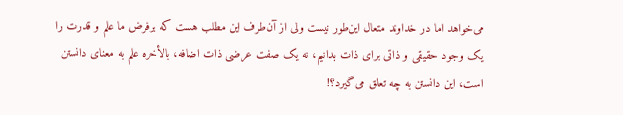می‌خواهد اما در خداوند متعال این‌طور نیست ولی از آن‌طرف این مطلب هست که برفرض ما علم و قدرت را یک وجود حقیقی و ذاتی برای ذات بدانیم، نه یک صفت عرضی ذات اضافه، بالأخره علم به معنای دانستن است، این دانستن به چه تعلق می‌گیرد؟!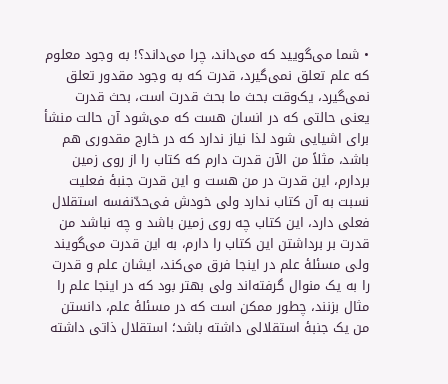• شما می‌گویید که می‌داند، چرا می‌داند؟! به وجود معلوم که علم تعلق نمی‌گیرد، قدرت که به وجود مقدور تعلق نمی‌گیرد، یک‌وقت بحث ما بحث قدرت است، بحث قدرت یعنی حالتی که در انسان هست که می‌شود آن حالت منشأ برای اشیایی شود لذا نیاز ندارد که در خارج مقدوری هم باشد، مثلاً من الآن قدرت دارم که کتاب را از روی زمین بردارم، این قدرت در من هست و این قدرت جنبۀ فعلیت نسبت به آن کتاب ندارد ولی خودش فی‌حدّنفسه استقلال فعلی دارد، این کتاب چه روی زمین باشد و چه نباشد من قدرت بر برداشتن این کتاب را دارم، به این قدرت می‌گویند ولی مسئلۀ علم در اینجا فرق می‌کند، ایشان علم و قدرت را به یک منوال گرفته‌اند ولی بهتر بود که در اینجا علم را مثال بزنند، چطور ممکن است که در مسئلۀ علم، دانستن من یک جنبۀ استقلالی داشته باشد؛ استقلال ذاتی داشته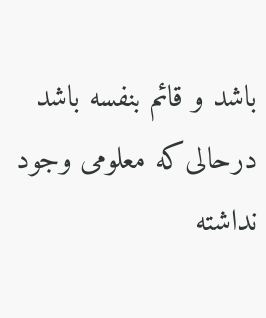باشد و قائم بنفسه باشد درحالی‌که معلومی وجود نداشته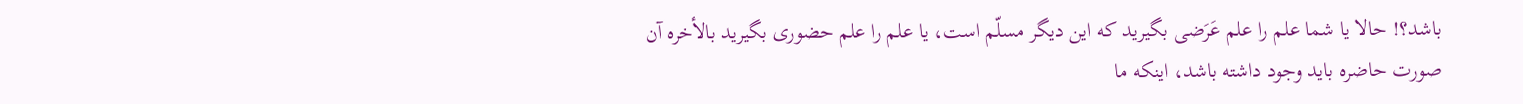باشد؟! حالا یا شما علم را علم عَرَضی بگیرید که این دیگر مسلّم است، یا علم را علم حضوری بگیرید بالأخره آن صورت حاضره باید وجود داشته باشد، اینکه ما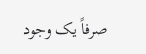صرفاً یک وجود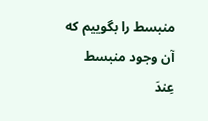منبسط را بگوییم که آن وجود منبسط عِندَ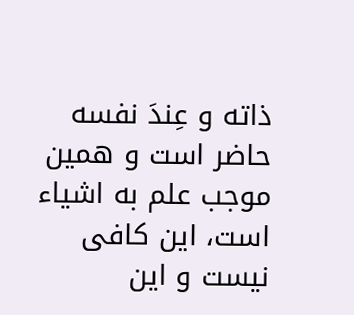ذاته و عِندَ نفسه حاضر است و همین موجب علم به اشیاء است، این کافی نیست و این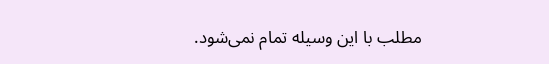مطلب با این وسیله تمام نمی‌شود.